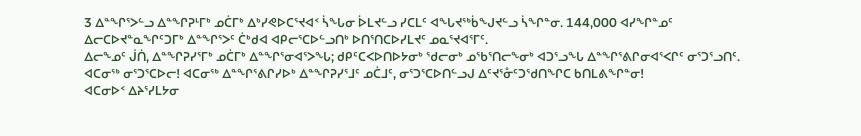3 ᐃᓐᖏᕐᐳᓪᓗ ᐃᓐᖏᕈᒻᒥᒃ ᓄᑖᒥᒃ ᐃᒃᓯᕙᐅᑕᕐᔪᐊᑉ ᓵᖓᓂ ᐆᒪᔪᓪᓗ ᓯᑕᒪᑦ ᐊᖓᔪᖅᑳᖑᔪᓪᓗ ᓵᖏᓐᓂ. 144,000 ᐊᓯᖏᓐᓄᑦ ᐃᓕᑕᐅᔪᓐᓇᖏᑦᑐᒥᒃ ᐃᓐᖏᕐᐳᑦ ᑖᒃᑯᐊ ᐊᑭᓕᕐᑕᐅᓪᓗᑎᒃ ᐅᑎᕐᑎᑕᐅᓯᒪᔪᑦ ᓄᓇᕐᔪᐊᕐᒥᑦ.
ᐃᓕᖕᓄᑦ ᒎᑏ, ᐃᓐᖏᕈᓯᕐᒥᒃ ᓄᑖᒥᒃ ᐃᓐᖏᕐᓂᐊᕐᐳᖓ; ᑯᑭᑦᑕᐸᐅᑎᐅᔭᓂᒃ ᖁᓕᓂᒃ ᓄᖃᕐᑎᓕᖕᓂᒃ ᐊᑐᕐᓗᖓ ᐃᓐᖏᕐᕕᒋᓂᐊᕐᐸᒋᑦ ᓂᕐᑐᕐᓗᑎᑦ.
ᐊᑕᓂᖅ ᓂᕐᑐᕐᑕᐅᓕ! ᐊᑕᓂᖅ ᐃᓐᖏᕐᕕᒋᓯᐅᒃ ᐃᓐᖏᕈᓯᕐᒧᑦ ᓄᑖᒧᑦ, ᓂᕐᑐᕐᑕᐅᑎᓪᓗᒍ ᐃᑦᔪᕐᓁᑦᑐᖁᑎᖏᑕ ᑲᑎᒪᕕᖏᓐᓂ!
ᐊᑕᓂᐅᑉ ᐃᔨᕐᓯᒪᔭᓂ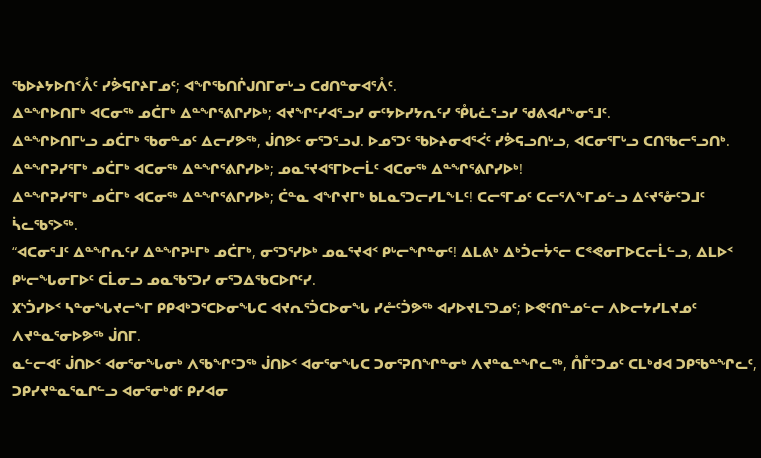ᖃᐅᔨᔭᐅᑎᑉᐰᑦ ᓯᕘᕋᒋᔨᒥᓄᑦ; ᐊᖏᖃᑎᒌᒍᑎᒥᓂᒡᓗ ᑕᑯᑎᓐᓂᐊᕐᐰᑦ.
ᐃᓐᖏᐅᑎᒥᒃ ᐊᑕᓂᖅ ᓄᑖᒥᒃ ᐃᓐᖏᕐᕕᒋᓯᐅᒃ; ᐊᔪᖏᑦᓯᐊᕐᓗᓯ ᓂᑦᔭᐅᓯᔭᕆᑦᓯ ᕾᒐᓛᕐᓗᓯ ᖁᕕᐊᓱᖕᓂᕐᒧᑦ.
ᐃᓐᖏᐅᑎᒥᒡᓗ ᓄᑖᒥᒃ ᖃᓂᓐᓄᑦ ᐃᓕᓯᕗᖅ, ᒎᑎᕗᑦ ᓂᕐᑐᕐᓗᒍ. ᐅᓄᕐᑐᑦ ᖃᐅᔨᓂᐊᕐᐹᑦ ᓯᕘᕋᓗᑎᒡᓗ, ᐊᑕᓂᕐᒥᒡᓗ ᑕᑎᖃᓕᕐᓗᑎᒃ.
ᐃᓐᖏᕈᓯᕐᒥᒃ ᓄᑖᒥᒃ ᐊᑕᓂᖅ ᐃᓐᖏᕐᕕᒋᓯᐅᒃ; ᓄᓇᕐᔪᐊᕐᒥᐅᓕᒫᑦ ᐊᑕᓂᖅ ᐃᓐᖏᕐᕕᒋᓯᐅᒃ!
ᐃᓐᖏᕈᓯᕐᒥᒃ ᓄᑖᒥᒃ ᐊᑕᓂᖅ ᐃᓐᖏᕐᕕᒋᓯᐅᒃ; ᑖᓐᓇ ᐊᖏᔪᒥᒃ ᑲᒪᓇᕐᑐᓕᓯᒪᖕᒪᑦ! ᑕᓕᕐᒥᓄᑦ ᑕᓕᕐᐱᖕᒥᓄᓪᓗ ᐃᑦᔪᕐᓁᑦᑐᒧᑦ ᓵᓚᖃᕐᐳᖅ.
“ᐊᑕᓂᕐᒧᑦ ᐃᓐᖏᕆᑦᓯ ᐃᓐᖏᕈᒻᒥᒃ ᓄᑖᒥᒃ, ᓂᕐᑐᕐᓯᐅᒃ ᓄᓇᕐᔪᐊᑉ ᑭᒡᓕᖏᓐᓂᑦ! ᐃᒪᕕᒃ ᐃᒃᑑᓕᔮᕐᓕ ᑕᕝᕙᓂᒥᐅᑕᓕᒫᓪᓗ, ᐃᒪᐅᑉ ᑭᒡᓕᖓᓂᒥᐅᑦ ᑕᒫᓂᓗ ᓄᓇᖃᕐᑐᓯ ᓂᕐᑐᐃᖃᑕᐅᒋᑦᓯ.
᙭ᔅᑑᓯᐅᑉ ᓴᓐᓂᖓᔪᓕᖕᒥ ᑭᑭᐊᒃᑐᕐᑕᐅᓂᖓᑕ ᐊᔪᕆᕐᑑᑕᐅᓂᖓ ᓯᓔᑦᑑᕗᖅ ᐊᓯᐅᔪᒪᕐᑐᓄᑦ; ᐅᕙᑦᑎᓐᓄᓪᓕ ᐱᐅᓕᔭᓯᒪᔪᓄᑦ ᐱᔪᓐᓇᕐᓂᐅᕗᖅ ᒎᑎᒥ.
ᓇᓪᓕᐊᑦ ᒎᑎᐅᑉ ᐊᓂᕐᓂᖓᓂᒃ ᐱᖃᖏᑦᑐᖅ ᒎᑎᐅᑉ ᐊᓂᕐᓂᖓᑕ ᑐᓂᕐᕈᑎᖏᓐᓂᒃ ᐱᔪᓐᓇᓐᖏᓚᖅ, ᑍᒤᑦᑐᓄᑦ ᑕᒪᒃᑯᐊ ᑐᑭᖃᓐᖏᓚᑦ, ᑐᑭᓯᔪᓐᓇᕐᓇᒋᓪᓗ ᐊᓂᕐᓂᒃᑯᑦ ᑭᓯᐊᓂ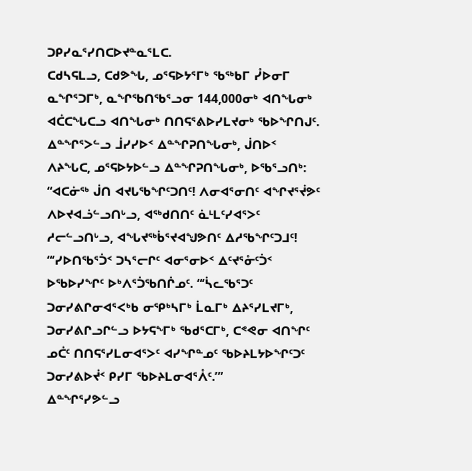ᑐᑭᓯᓇᕐᓯᑎᑕᐅᔪᓐᓇᕐᒪᑕ.
ᑕᑯᓴᕋᒪᓗ, ᑕᑯᕗᖓ, ᓄᕐᕋᐅᔭᕐᒥᒃ ᖃᖅᑲᒥ ᓮᐅᓂᒥ ᓇᖏᕐᑐᒥᒃ, ᓇᖏᖃᑎᖃᕐᓗᓂ 144,000ᓂᒃ ᐊᑎᖓᓂᒃ ᐊᑖᑕᖓᑕᓗ ᐊᑎᖓᓂᒃ ᑎᑎᕋᕐᕕᐅᓯᒪᔪᓂᒃ ᖃᐅᖏᑎᒍᑦ.
ᐃᓐᖏᕐᐳᓪᓗ ᒨᓯᓯᐅᑉ ᐃᓐᖏᕈᑎᖓᓂᒃ, ᒎᑎᐅᑉ ᐱᔨᖓᑕ, ᓄᕐᕋᐅᔭᐅᓪᓗ ᐃᓐᖏᕈᑎᖓᓂᒃ, ᐅᖃᕐᓗᑎᒃ: “ᐊᑕᓃᖅ ᒎᑎ ᐊᔪᒐᖃᖏᑦᑐᑎᑦ! ᐱᓂᐊᕐᓂᑎᑦ ᐊᖏᔪᕐᔫᕗᑦ ᐱᐅᔪᐊᓘᓪᓗᑎᒡᓗ, ᐊᖅᑯᑎᑎᑦ ᓈᒻᒪᑦᓯᐊᕐᐳᑦ ᓱᓕᓪᓗᑎᒡᓗ, ᐊᖓᔪᖅᑳᕐᔪᐊᖑᕗᑎᑦ ᐃᓱᖃᖏᑦᑐᒧᑦ!
“‘ᓯᐅᑎᖃᕐᑑᑉ ᑐᓴᕐᓕᒋᑦ ᐊᓂᕐᓂᐅᑉ ᐃᑦᔪᕐᓁᑦᑑᑉ ᐅᖃᐅᓯᖏᑦ ᐅᒃᐱᕐᑑᖃᑎᒌᓄᑦ. “‘ᓵᓚᖃᕐᑐᑦ ᑐᓂᓯᕕᒋᓂᐊᕐᐸᒃᑲ ᓂᕿᒃᓴᒥᒃ ᒫᓇᒥᒃ ᐃᔨᕐᓯᒪᔪᒥᒃ, ᑐᓂᓯᕕᒋᓗᒋᓪᓗ ᐅᔭᕋᖕᒥᒃ ᖃᑯᕐᑕᒥᒃ, ᑕᕝᕙᓂ ᐊᑎᖏᑦ ᓄᑖᑦ ᑎᑎᕋᕐᓯᒪᓂᐊᕐᐳᑦ ᐊᓯᖏᓐᓄᑦ ᖃᐅᔨᒪᔭᐅᖏᑦᑐᑦ ᑐᓂᓯᕕᐅᔫᑉ ᑭᓯᒥ ᖃᐅᔨᒪᓂᐊᕐᐰᑦ.’”
ᐃᓐᖏᕐᓯᕗᓪᓗ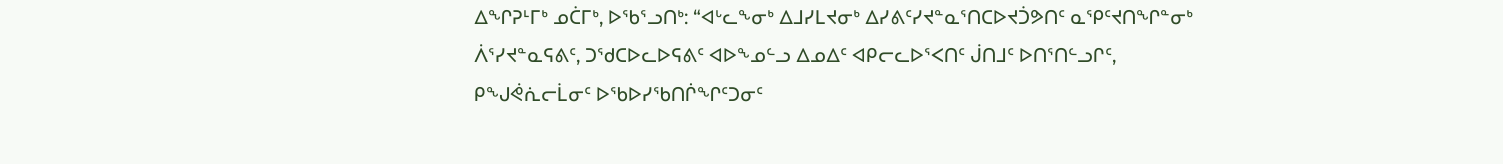ᐃᖏᕈᒻᒥᒃ ᓄᑖᒥᒃ, ᐅᖃᕐᓗᑎᒃ: “ᐊᒡᓚᖕᓂᒃ ᐃᒧᓯᒪᔪᓂᒃ ᐃᓯᕕᑦᓯᔪᓐᓇᕐᑎᑕᐅᔪᑑᕗᑎᑦ ᓇᕿᑦᔪᑎᖏᓐᓂᒃ ᐲᕐᓯᔪᓐᓇᕋᕕᑦ, ᑐᖁᑕᐅᓚᐅᕋᕕᑦ ᐊᐅᖕᓄᓪᓗ ᐃᓄᐃᑦ ᐊᑭᓕᓚᐅᕐᐸᑎᑦ ᒎᑎᒧᑦ ᐅᑎᕐᑎᓪᓗᒋᑦ, ᑭᖑᕚᕇᓕᒫᓂᑦ ᐅᖃᐅᓯᖃᑎᒌᖏᑦᑐᓂᑦ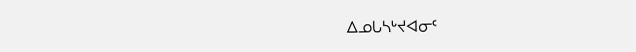ᐃᓄᒐᓴᒡᔪᐊᓂᑦ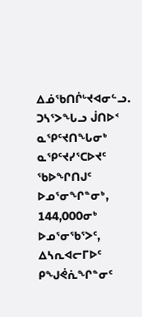ᐃᓅᖃᑎᒌᒡᔪᐊᓂᓪᓗ.
ᑐᓴᕐᐳᖓᓗ ᒎᑎᐅᑉ ᓇᕿᑦᔪᑎᖓᓂᒃ ᓇᕿᑦᔪᓯᕐᑕᐅᔪᑦ ᖃᐅᖏᑎᒍᑦ ᐅᓄᕐᓂᖏᓐᓂᒃ, 144,000ᓂᒃ ᐅᓄᕐᓂᖃᕐᐳᑦ, ᐃᓴᕆᐊᓕᒥᐅᑦ ᑭᖑᕚᕇᖏᓐᓂᑦ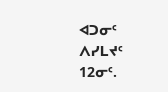ᐊᑐᓂᑦ ᐱᓯᒪᔪᑦ 12ᓂᑦ.